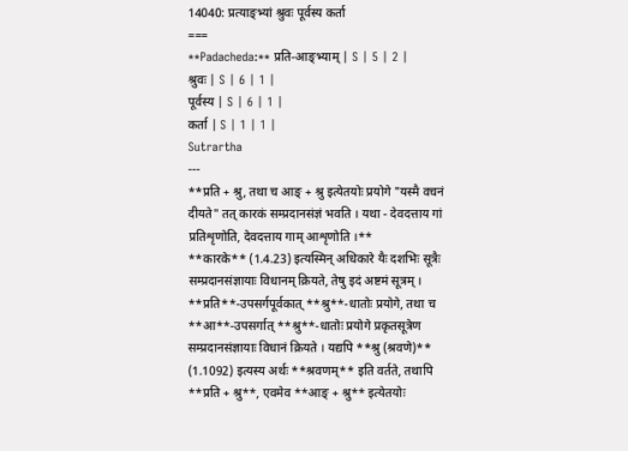14040: प्रत्याङ्भ्यां श्रुवः पूर्वस्य कर्ता
===
**Padacheda:** प्रति-आङ्भ्याम् | S | 5 | 2 |
श्रुवः | S | 6 | 1 |
पूर्वस्य | S | 6 | 1 |
कर्ता | S | 1 | 1 |
Sutrartha
---
**प्रति + श्रु, तथा च आङ् + श्रु इत्येतयोः प्रयोगे "यस्मै वचनं दीयते" तत् कारकं सम्प्रदानसंज्ञं भवति । यथा - देवदत्ताय गां प्रतिशृणोति, देवदत्ताय गाम् आशृणोति ।**
**कारके** (1.4.23) इत्यस्मिन् अधिकारे यैः दशभिः सूत्रैः सम्प्रदानसंज्ञायाः विधानम् क्रियते, तेषु इदं अष्टमं सूत्रम् । **प्रति**-उपसर्गपूर्वकात् **श्रु**-धातोः प्रयोगे, तथा च **आ**-उपसर्गात् **श्रु**-धातोः प्रयोगे प्रकृतसूत्रेण सम्प्रदानसंज्ञायाः विधानं क्रियते । यद्यपि **श्रु (श्रवणे)** (1.1092) इत्यस्य अर्थः **श्रवणम्** इति वर्तते, तथापि **प्रति + श्रु**, एवमेव **आङ् + श्रु** इत्येतयोः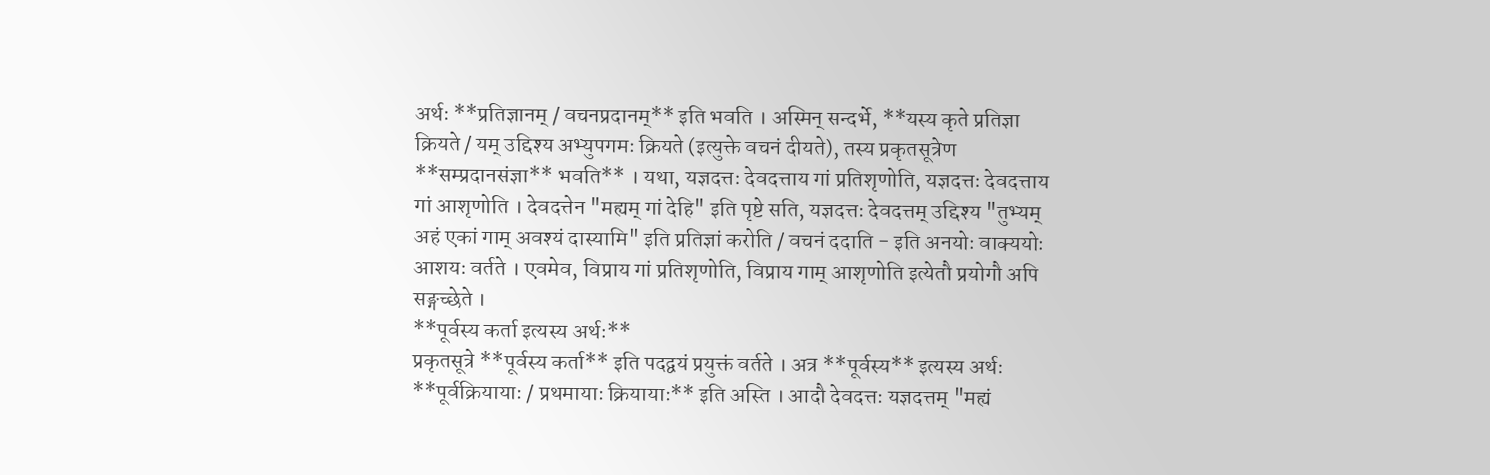अर्थः **प्रतिज्ञानम् / वचनप्रदानम्** इति भवति । अस्मिन् सन्दर्भे, **यस्य कृते प्रतिज्ञा क्रियते / यम् उद्दिश्य अभ्युपगमः क्रियते (इत्युक्ते वचनं दीयते), तस्य प्रकृतसूत्रेण **सम्प्रदानसंज्ञा** भवति** । यथा, यज्ञदत्तः देवदत्ताय गां प्रतिशृणोति, यज्ञदत्तः देवदत्ताय गां आशृणोति । देवदत्तेन "मह्यम् गां देहि" इति पृष्टे सति, यज्ञदत्तः देवदत्तम् उद्दिश्य "तुभ्यम् अहं एकां गाम् अवश्यं दास्यामि" इति प्रतिज्ञां करोति / वचनं ददाति - इति अनयोः वाक्ययोः आशयः वर्तते । एवमेव, विप्राय गां प्रतिशृणोति, विप्राय गाम् आशृणोति इत्येतौ प्रयोगौ अपि सङ्गच्छेते ।
**पूर्वस्य कर्ता इत्यस्य अर्थः**
प्रकृतसूत्रे **पूर्वस्य कर्ता** इति पदद्वयं प्रयुक्तं वर्तते । अत्र **पूर्वस्य** इत्यस्य अर्थः **पूर्वक्रियायाः / प्रथमायाः क्रियायाः** इति अस्ति । आदौ देवदत्तः यज्ञदत्तम् "मह्यं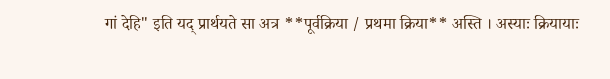गां देहि" इति यद् प्रार्थयते सा अत्र **पूर्वक्रिया / प्रथमा क्रिया** अस्ति । अस्याः क्रियायाः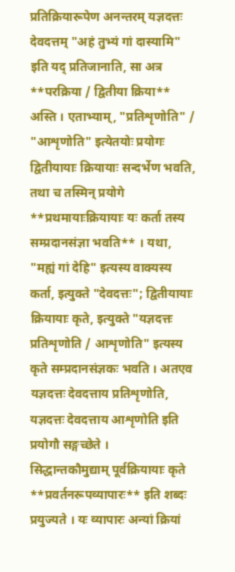प्रतिक्रियारूपेण अनन्तरम् यज्ञदत्तः देवदत्तम् "अहं तुभ्यं गां दास्यामि" इति यद् प्रतिजानाति, सा अत्र **परक्रिया / द्वितीया क्रिया** अस्ति । एताभ्याम्, "प्रतिशृणोति" / "आशृणोति" इत्येतयोः प्रयोगः द्वितीयायाः क्रियायाः सन्दर्भेण भवति, तथा च तस्मिन् प्रयोगे **प्रथमायाःक्रियायाः यः कर्ता तस्य सम्प्रदानसंज्ञा भवति** । यथा, "मह्यं गां देहि" इत्यस्य वाक्यस्य कर्ता, इत्युक्ते "देवदत्तः"; द्वितीयायाः क्रियायाः कृते, इत्युक्ते "यज्ञदत्तः प्रतिशृणोति / आशृणोति" इत्यस्य कृते सम्प्रदानसंज्ञकः भवति । अतएव यज्ञदत्तः देवदत्ताय प्रतिशृणोति, यज्ञदत्तः देवदत्ताय आशृणोति इति प्रयोगौ सङ्गच्छेते ।
सिद्धान्तकौमुद्याम् पूर्वक्रियायाः कृते **प्रवर्तनरूपव्यापारः** इति शब्दः प्रयुज्यते । यः व्यापारः अन्यां क्रियां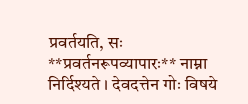प्रवर्तयति, सः **प्रवर्तनरूपव्यापारः** नाम्ना निर्दिश्यते । देवदत्तेन गोः विषये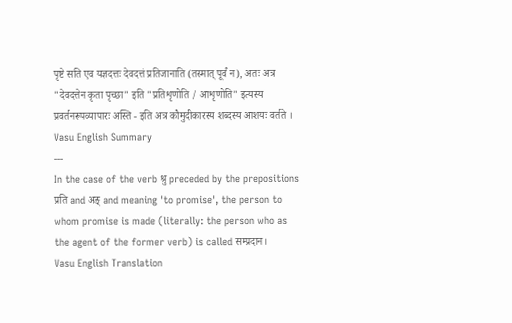पृष्टे सति एव यज्ञदत्तः देवदत्तं प्रतिजानाति (तस्मात् पूर्वं न), अतः अत्र "देवदत्तेन कृता पृच्छा" इति "प्रतिशृणोति / आशृणोति" इत्यस्य प्रवर्तनरूपव्यापारः अस्ति - इति अत्र कौमुदीकारस्य शब्दस्य आशयः वर्तते ।
Vasu English Summary
---
In the case of the verb श्रु preceded by the prepositions प्रति and अङ् and meaning 'to promise', the person to whom promise is made (literally: the person who as the agent of the former verb) is called सम्प्रदान।
Vasu English Translation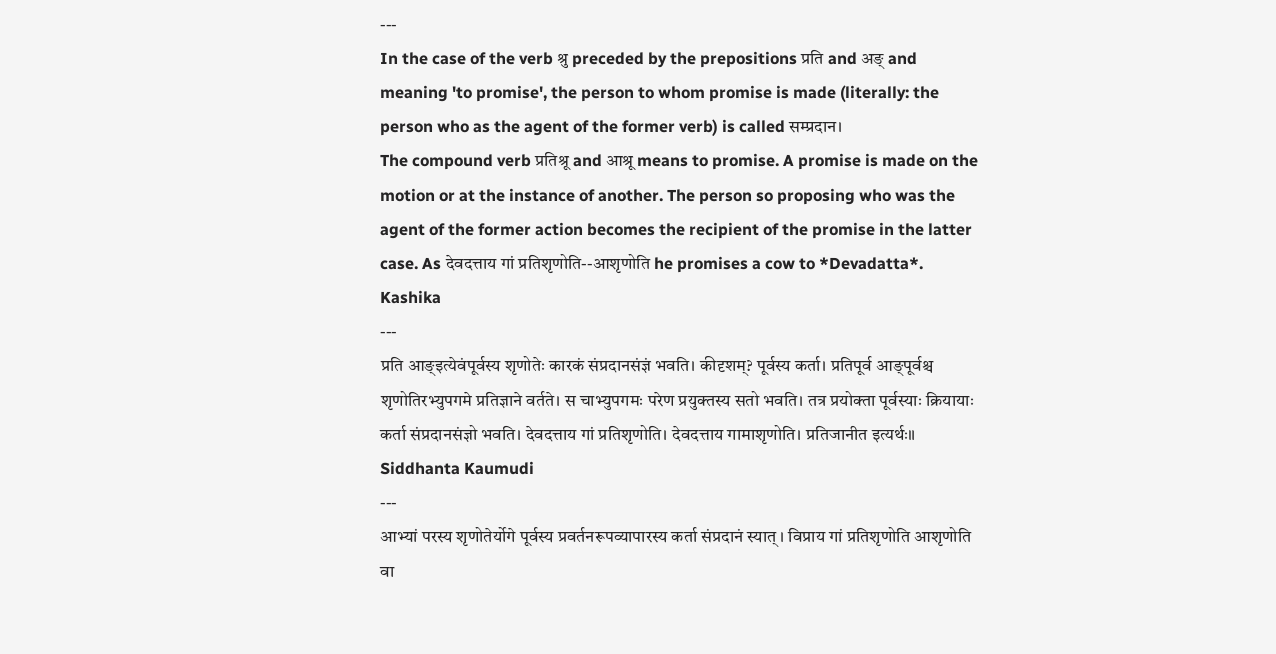---
In the case of the verb श्रु preceded by the prepositions प्रति and अङ् and meaning 'to promise', the person to whom promise is made (literally: the person who as the agent of the former verb) is called सम्प्रदान।
The compound verb प्रतिश्रू and आश्रू means to promise. A promise is made on the motion or at the instance of another. The person so proposing who was the agent of the former action becomes the recipient of the promise in the latter case. As देवदत्ताय गां प्रतिशृणोति--आशृणोति he promises a cow to *Devadatta*.
Kashika
---
प्रति आङ्इत्येवंपूर्वस्य शृणोतेः कारकं संप्रदानसंज्ञं भवति। कीदृशम्? पूर्वस्य कर्ता। प्रतिपूर्व आङ्पूर्वश्च शृणोतिरभ्युपगमे प्रतिज्ञाने वर्तते। स चाभ्युपगमः परेण प्रयुक्तस्य सतो भवति। तत्र प्रयोक्ता पूर्वस्याः क्रियायाः कर्ता संप्रदानसंज्ञो भवति। देवदत्ताय गां प्रतिशृणोति। देवदत्ताय गामाशृणोति। प्रतिजानीत इत्यर्थः॥
Siddhanta Kaumudi
---
आभ्यां परस्य शृणोतेर्योगे पूर्वस्य प्रवर्तनरूपव्यापारस्य कर्ता संप्रदानं स्यात् । विप्राय गां प्रतिशृणोति आशृणोति वा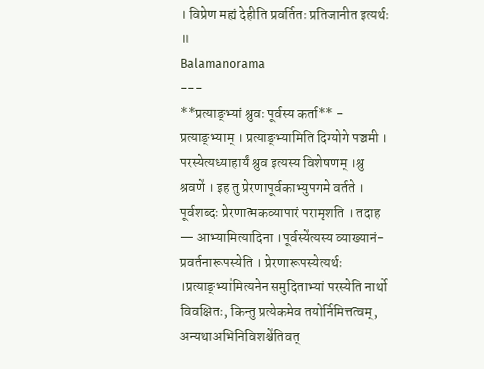। विप्रेण मह्यं देहीति प्रवर्तितः प्रतिजानीत इत्यर्थः ॥
Balamanorama
---
**प्रत्याङ्भ्यां श्रुवः पूर्वस्य कर्ता** - प्रत्याङ्भ्याम् । प्रत्याङ्भ्यामिति दिग्योगे पञ्चमी । परस्येत्यध्याहार्यं श्रुव इत्यस्य विशेषणम् ।श्रु श्रवणे॑ । इह तु प्रेरणापूर्वकाभ्युपगमे वर्तते । पूर्वशब्दः प्रेरणात्मकव्यापारं परामृशति । तदाह — आभ्यामित्यादिना ।पूर्वस्ये॑त्यस्य व्याख्यानं-प्रवर्तनारूपस्येति । प्रेरणारूपस्येत्यर्थः ।प्रत्याङ्भ्या॑मित्यनेन समुदिताभ्यां परस्येति नार्थो विवक्षितः, किन्तु प्रत्येकमेव तयोर्निमित्तत्वम्, अन्यथाअभिनिविशश्चे॑तिवत्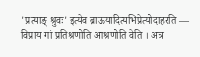'प्रत्याङ् श्रुवः' इत्येव ब्राऊयादित्यभिप्रेत्योदाहरति — विप्राय गां प्रतिश्रणोति आश्रणोति वेति । अत्र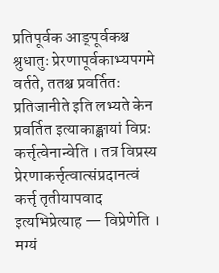प्रतिपूर्वक आङ्पूर्वकश्च श्रुधातुः प्रेरणापूर्वकाभ्यपगमे वर्तते, ततश्च प्रवर्तितः प्रतिजानीते इति लभ्यते केन प्रवर्तित इत्याकाङ्क्षायां विप्रः कर्त्तृत्वेनान्वेति । तत्र विप्रस्य प्रेरणाकर्त्तृत्वात्संप्रदानत्वं कर्त्तृ तृतीयापवाद इत्यभिप्रेत्याह — विप्रेणेति । मग्यं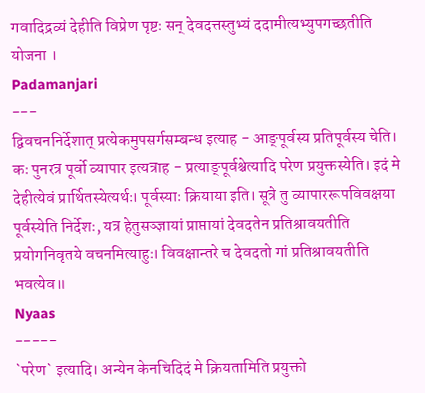गवादिद्रव्यं देहीति विप्रेण पृष्टः सन् देवदत्तस्तुभ्यं ददामीत्यभ्युपगच्छतीति योजना ।
Padamanjari
---
द्विवचननिर्देशात् प्रत्येकमुपसर्गसम्बन्ध इत्याह - आङ्पूर्वस्य प्रतिपूर्वस्य चेति। कः पुनरत्र पूर्वो व्यापार इत्यत्राह - प्रत्याङ्पूर्वश्चेत्यादि परेण प्रयुक्तस्येति। इदं मे देहीत्येवं प्रार्थितस्येत्यर्थः। पूर्वस्याः क्रियाया इति। सूत्रे तु व्यापाररूपविवक्षया पूर्वस्येति निर्देशः, यत्र हेतुसञ्ज्ञायां प्राप्तायां देवदतेन प्रतिश्रावयतीति प्रयोगनिवृतये वचनमित्याहुः। विवक्षान्तरे च देवदतो गां प्रतिश्रावयतीति भवत्येव॥
Nyaas
-----
`परेण` इत्यादि। अन्येन केनचिदिदं मे क्रियतामिति प्रयुक्तो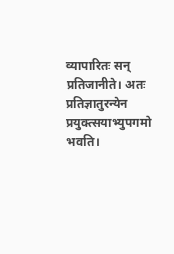व्यापारितः सन् प्रतिजानीते। अतः प्रतिज्ञातुरन्येन प्रयुक्त्सयाभ्युपगमो भवति।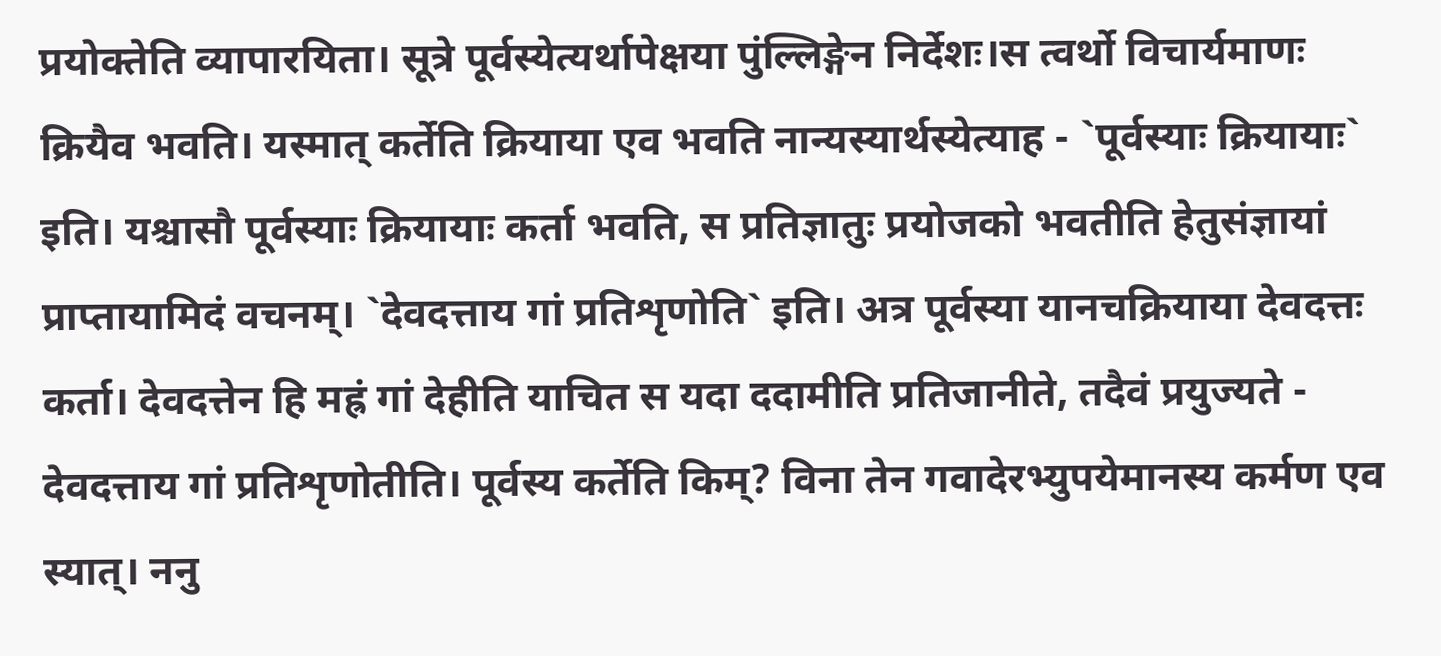प्रयोक्तेति व्यापारयिता। सूत्रे पूर्वस्येत्यर्थापेक्षया पुंल्लिङ्गेन निर्देशः।स त्वर्थो विचार्यमाणः क्रियैव भवति। यस्मात् कर्तेति क्रियाया एव भवति नान्यस्यार्थस्येत्याह - `पूर्वस्याः क्रियायाः` इति। यश्चासौ पूर्वस्याः क्रियायाः कर्ता भवति, स प्रतिज्ञातुः प्रयोजको भवतीति हेतुसंज्ञायां प्राप्तायामिदं वचनम्। `देवदत्ताय गां प्रतिशृणोति` इति। अत्र पूर्वस्या यानचक्रियाया देवदत्तः कर्ता। देवदत्तेन हि मह्रं गां देहीति याचित स यदा ददामीति प्रतिजानीते, तदैवं प्रयुज्यते - देवदत्ताय गां प्रतिशृणोतीति। पूर्वस्य कर्तेति किम्? विना तेन गवादेरभ्युपयेमानस्य कर्मण एव स्यात्। ननु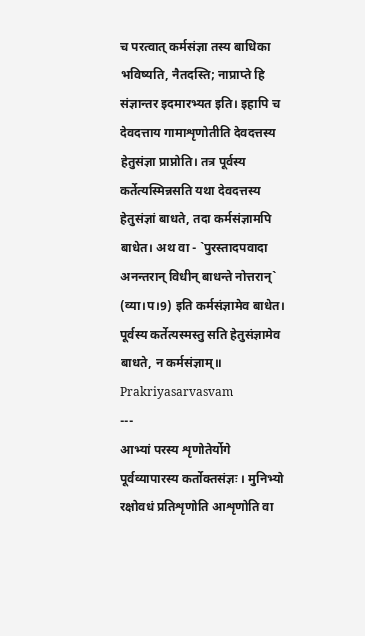च परत्वात् कर्मसंज्ञा तस्य बाधिका भविष्यति, नैतदस्ति; नाप्राप्ते हि संज्ञान्तर इदमारभ्यत इति। इहापि च देवदत्ताय गामाशृणोतीति देवदत्तस्य हेतुसंज्ञा प्राप्नोति। तत्र पूर्वस्य कर्तेत्यस्मिन्नसति यथा देवदत्तस्य हेतुसंज्ञां बाधते, तदा कर्मसंज्ञामपि बाधेत। अथ वा - `पुरस्तादपवादा अनन्तरान् विधीन् बाधन्ते नोत्तरान्` (व्या।प।9) इति कर्मसंज्ञामेव बाधेत। पूर्वस्य कर्तेत्यस्मस्तु सति हेतुसंज्ञामेव बाधते, न कर्मसंज्ञाम्॥
Prakriyasarvasvam
---
आभ्यां परस्य शृणोतेर्योगे पूर्वव्यापारस्य कर्तोक्तसंज्ञः । मुनिभ्यो रक्षोवधं प्रतिशृणोति आशृणोति वा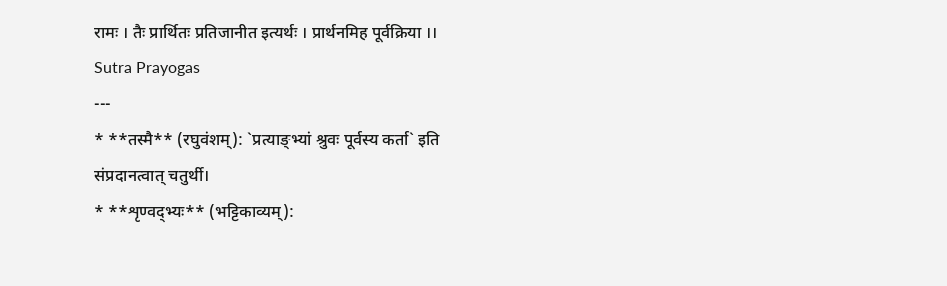रामः । तैः प्रार्थितः प्रतिजानीत इत्यर्थः । प्रार्थनमिह पूर्वक्रिया ।।
Sutra Prayogas
---
* **तस्मै** (रघुवंशम्): `प्रत्याङ्भ्यां श्रुवः पूर्वस्य कर्ता` इति संप्रदानत्वात् चतुर्थी।
* **शृण्वद्भ्यः** (भट्टिकाव्यम्):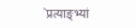`प्रत्याङ्भ्यां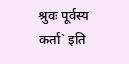श्रुवः पूर्वस्य कर्ता` इति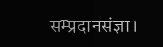सम्प्रदानसंज्ञा।